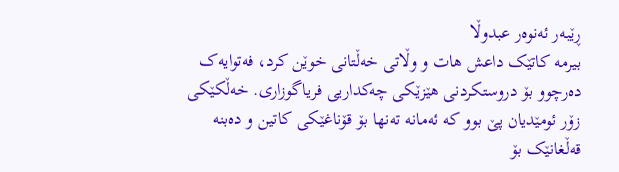ڕێبەر ئەنوەر عبدوڵا
بیرمە کاتێک داعش هات و وڵاتی خەڵتانی خوێن کرد، فەتوایەک دەرچوو بۆ دروستکردنی هێزێکی چەکداریی فریاگوزاری. خەڵکێکی زۆر ئومێدیان پێ بوو کە ئەمانە تەنها بۆ قۆناغێکی کاتین و دەبنە قەڵغانێک بۆ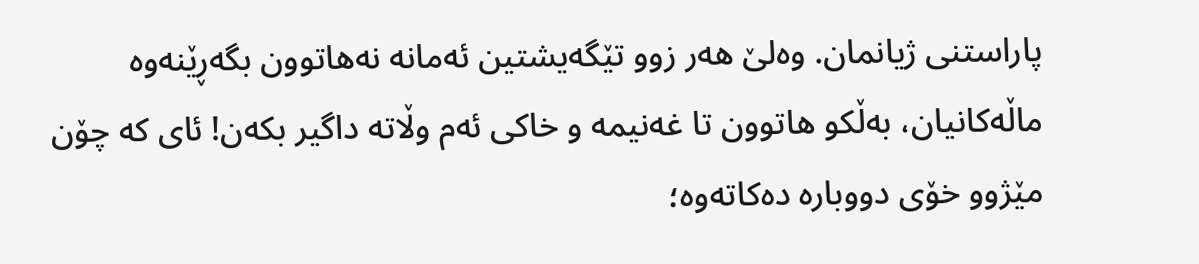پاراستنی ژیانمان. وەلێ هەر زوو تێگەیشتین ئەمانە نەهاتوون بگەڕێنەوە ماڵەکانیان، بەڵکو هاتوون تا غەنیمە و خاکی ئەم وڵاتە داگیر بکەن! ئای کە چۆن مێژوو خۆی دووبارە دەکاتەوە؛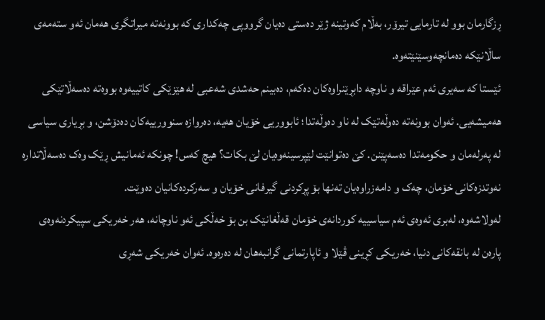ڕزگارمان بوو لە تارمایی تیرۆر، بەڵام کەوتینە ژێر دەستی دەیان گرووپی چەکداری کە بوونەتە میراتگری هەمان ئەو ستەمەی ساڵانێکە دەمانچەوسێنێتەوە.
ئێستا کە سەیری ئەم عێراقە و ناوچە دابڕێنراوەکان دەکەم، دەبینم حەشدی شەعبی لە هێزێکی کاتییەوە بووەتە دەسەڵاتێکی هەمیشەیی. ئەوان بوونەتە دەوڵەتێک لە ناو دەوڵەتدا؛ ئابووریی خۆیان هەیە، دەروازە سنوورییەکان دەدۆشن، و بڕیاری سیاسی لە پەرلەمان و حکومەتدا دەسەپێنن. کێ دەتوانێت لێپرسینەوەیان لێ بکات؟ هیچ کەس! چونکە ئەمانیش ڕێک وەک دەسەڵاتدارە نەوتدزەکانی خۆمان، چەک و دامەزراوەیان تەنها بۆ پڕکردنی گیرفانی خۆیان و سەرکردەکانیان دەوێت.
لەولاشەوە، لەبری ئەوەی ئەم سیاسییە کوردانەی خۆمان قەڵغانێک بن بۆ خەڵکی ئەو ناوچانە، هەر خەریکی سپیکردنەوەی پارەن لە بانقەکانی دنیا، خەریکی کڕینی ڤێلا و ئاپارتمانی گرانبەهان لە دەرەوە. ئەوان خەریکی شەڕی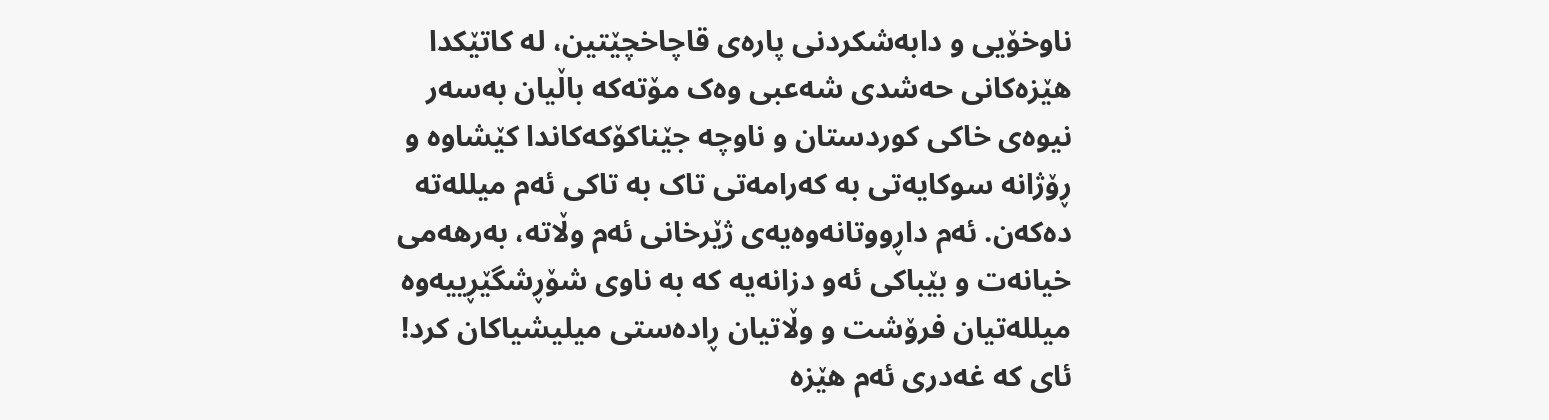ناوخۆیی و دابەشکردنی پارەی قاچاخچێتین، لە کاتێکدا هێزەکانی حەشدی شەعبی وەک مۆتەکە باڵیان بەسەر نیوەی خاکی کوردستان و ناوچە جێناکۆکەکاندا کێشاوە و ڕۆژانە سوکایەتی بە کەرامەتی تاک بە تاکی ئەم میللەتە دەکەن. ئەم داڕووتانەوەیەی ژێرخانی ئەم وڵاتە، بەرهەمی خیانەت و بێباکی ئەو دزانەیە کە بە ناوی شۆڕشگێڕییەوە میللەتیان فرۆشت و وڵاتیان ڕادەستی میلیشیاکان کرد!
ئای کە غەدری ئەم هێزە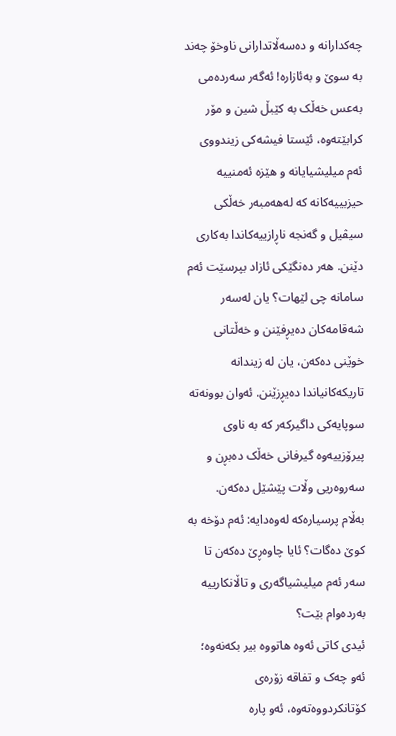چەکدارانە و دەسەڵاتدارانی ناوخۆ چەند بە سوێ و بەئازارە! ئەگەر سەردەمی بەعس خەڵک بە کێبڵ شین و مۆر کرابێتەوە، ئێستا فیشەکی زیندووی ئەم میلیشیایانە و هێزە ئەمنییە حیزبییەکانە کە لەهەمبەر خەڵکی سیڤیل و گەنجە ناڕازییەکاندا بەکاری دێنن. هەر دەنگێکی ئازاد بپرسێت ئەم سامانە چی لێهات؟ یان لەسەر شەقامەکان دەیڕفێنن و خەڵتانی خوێنی دەکەن، یان لە زیندانە تاریکەکانیاندا دەیڕزێنن. ئەوان بوونەتە سوپایەکی داگیرکەر کە بە ناوی پیرۆزییەوە گیرفانی خەڵک دەبڕن و سەروەریی وڵات پێشێل دەکەن.
بەڵام پرسیارەکە لەوەدایە: ئەم دۆخە بە کوێ دەگات؟ ئایا چاوەڕێ دەکەن تا سەر ئەم میلیشیاگەری و تاڵانکارییە بەردەوام بێت؟
ئیدی کاتی ئەوە هاتووە بیر بکەنەوە؛ ئەو چەک و تفاقە زۆرەی کۆتانکردووەتەوە، ئەو پارە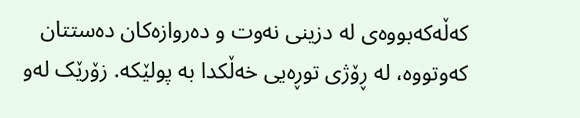کەڵەکەبووەی لە دزینی نەوت و دەروازەکان دەستتان کەوتووە، لە ڕۆژی توڕەیی خەڵکدا بە پولێکە. زۆرێک لەو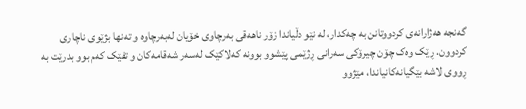گەنجە هەژارانەی کردووتانن بە چەکدار، لە نێو دڵیاندا زۆر ناهەقی بەرچاوی خۆیان لەبەرچاوە و تەنها بژێوی ناچاری کردوون. ڕێک وەک چۆن چیرۆکی سەرانی ڕژێمی پێشوو بوونە کەلاکێک لەسەر شەقامەکان و تفێک کەم بوو بدرێت بە ڕووی لاشە بێگیانەکانیاندا، مێژوو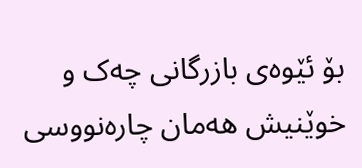بۆ ئێوەی بازرگانی چەک و خوێنیش هەمان چارەنووسی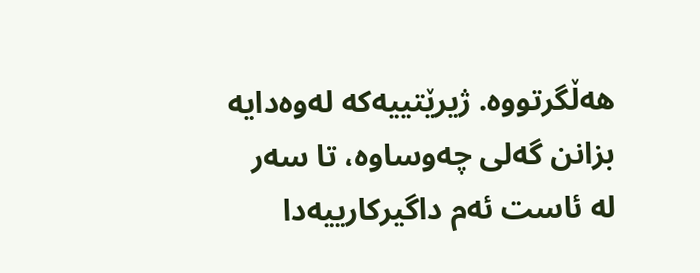هەڵگرتووە. ژیرێتییەکە لەوەدایە بزانن گەلی چەوساوە، تا سەر لە ئاست ئەم داگیرکارییەدا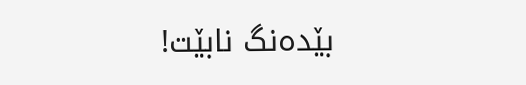بێدەنگ نابێت!